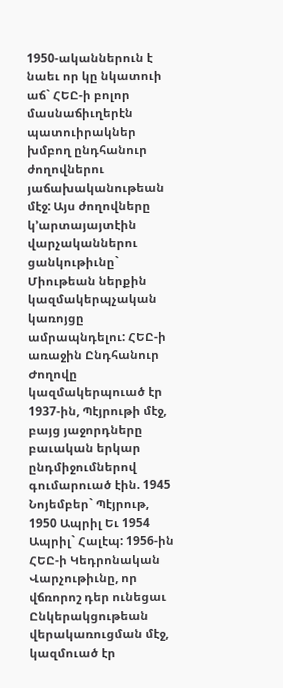1950-ականներուն է նաեւ որ կը նկատուի աճ` ՀԵԸ-ի բոլոր մասնաճիւղերէն պատուիրակներ խմբող ընդհանուր ժողովներու յաճախականութեան մէջ: Այս ժողովները կ՚արտայայտէին վարչականներու ցանկութիւնը` Միութեան ներքին կազմակերպչական կառոյցը ամրապնդելու: ՀԵԸ-ի առաջին Ընդհանուր Ժողովը կազմակերպուած էր 1937-ին, Պէյրութի մէջ, բայց յաջորդները բաւական երկար ընդմիջումներով գումարուած էին. 1945 Նոյեմբեր` Պէյրութ, 1950 Ապրիլ Եւ 1954 Ապրիլ` Հալէպ: 1956-ին ՀԵԸ-ի Կեդրոնական Վարչութիւնը, որ վճռորոշ դեր ունեցաւ Ընկերակցութեան վերակառուցման մէջ, կազմուած էր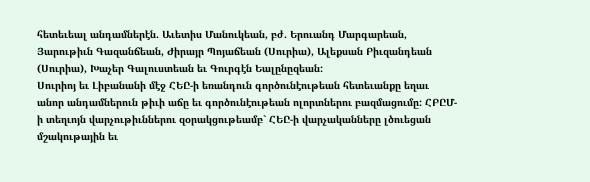հետեւեալ անդամներէն. Աւետիս Մանուկեան, բժ. Երուանդ Մարգարեան, Յարութիւն Գազանճեան, Ժիրայր Պոյաճեան (Սուրիա), Ալեքսան Բիւզանդեան (Սուրիա), Խաչեր Գալուստեան եւ Գուրգէն Եալընըզեան:
Սուրիոյ եւ Լիբանանի մէջ ՀԵԸ-ի եռանդուն գործունէութեան հետեւանքը եղաւ անոր անդամներուն թիւի աճը եւ գործունէութեան ոլորտներու բազմացումը: ՀԲԸՄ-ի տեղւոյն վարչութիւններու զօրակցութեամբ` ՀԵԸ-ի վարչականները լծուեցան մշակութային եւ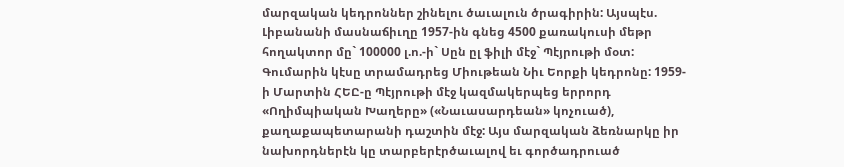մարզական կեդրոններ շինելու ծաւալուն ծրագիրին: Այսպէս. Լիբանանի մասնաճիւղը 1957-ին գնեց 4500 քառակուսի մեթր հողակտոր մը` 100000 լ.ո.-ի` Սըն ըլ ֆիլի մէջ` Պէյրութի մօտ: Գումարին կէսը տրամադրեց Միութեան Նիւ Եորքի կեդրոնը: 1959-ի Մարտին ՀԵԸ-ը Պէյրութի մէջ կազմակերպեց երրորդ «Ողիմպիական Խաղերը» («Նաւասարդեան» կոչուած), քաղաքապետարանի դաշտին մէջ: Այս մարզական ձեռնարկը իր նախորդներէն կը տարբերէրծաւալով եւ գործադրուած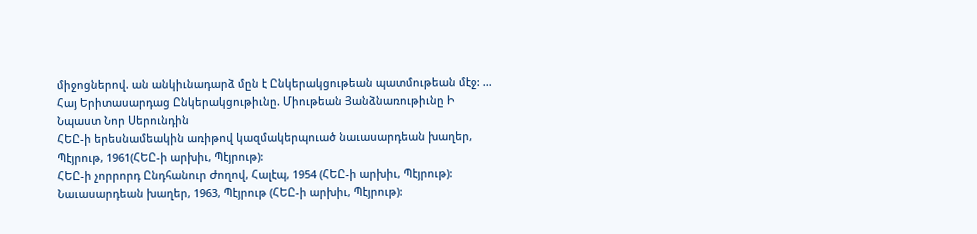միջոցներով. ան անկիւնադարձ մըն է Ընկերակցութեան պատմութեան մէջ: ...
Հայ Երիտասարդաց Ընկերակցութիւնը. Միութեան Յանձնառութիւնը Ի Նպաստ Նոր Սերունդին
ՀԵԸ-ի երեսնամեակին առիթով կազմակերպուած նաւասարդեան խաղեր, Պէյրութ, 1961(ՀԵԸ-ի արխիւ, Պէյրութ):
ՀԵԸ-ի չորրորդ Ընդհանուր Ժողով, Հալէպ, 1954 (ՀԵԸ-ի արխիւ, Պէյրութ):
Նաւասարդեան խաղեր, 1963, Պէյրութ (ՀԵԸ-ի արխիւ, Պէյրութ):